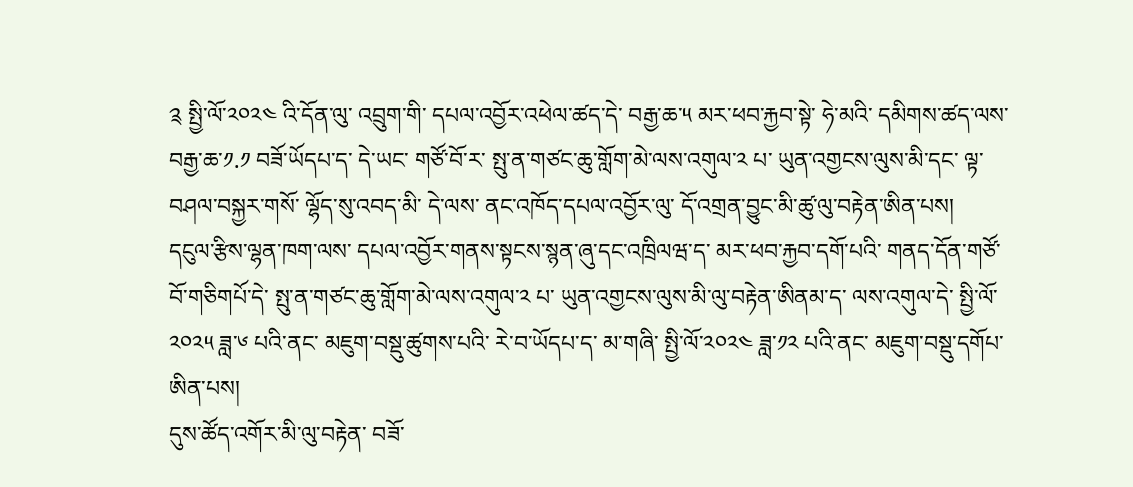༉ སྤྱི་ལོ་༢༠༢༤ འི་དོན་ལུ་ འབྲུག་གི་ དཔལ་འབྱོར་འཕེལ་ཚད་དེ་ བརྒྱ་ཆ་༥ མར་ཕབ་རྐྱབ་སྟེ་ ཧེ་མའི་ དམིགས་ཚད་ལས་ བརྒྱ་ཆ་༡.༡ བཟོ་ཡོདཔ་ད་ དེ་ཡང་ གཙོ་བོ་ར་ སྤུ་ན་གཙང་ཆུ་གློག་མེ་ལས་འགུལ་༢ པ་ ཡུན་འགྱངས་ལུས་མི་དང་ ལྟ་བཤལ་བསྐྱར་གསོ་ ལྷོད་སུ་འབད་མི་ དེ་ལས་ ནང་འཁོད་དཔལ་འབྱོར་ལུ་ དོ་འགྲན་བྱུང་མི་ཚུ་ལུ་བརྟེན་ཨིན་པས།
དངུལ་རྩིས་ལྷན་ཁག་ལས་ དཔལ་འབྱོར་གནས་སྟངས་སྙན་ཞུ་དང་འཁྲིལཝ་ད་ མར་ཕབ་རྐྱབ་དགོ་པའི་ གནད་དོན་གཙོ་བོ་གཅིགཔོ་དེ་ སྤུ་ན་གཙང་ཆུ་གློག་མེ་ལས་འགུལ་༢ པ་ ཡུན་འགྱངས་ལུས་མི་ལུ་བརྟེན་ཨིནམ་ད་ ལས་འགུལ་དེ་ སྤྱི་ལོ་༢༠༢༥ ཟླ་༦ པའི་ནང་ མཇུག་བསྡུ་ཚུགས་པའི་ རེ་བ་ཡོདཔ་ད་ མ་གཞི་ སྤྱི་ལོ་༢༠༢༤ ཟླ་༡༢ པའི་ནང་ མཇུག་བསྡུ་དགོཔ་ཨིན་པས།
དུས་ཚོད་འགོར་མི་ལུ་བརྟེན་ བཟོ་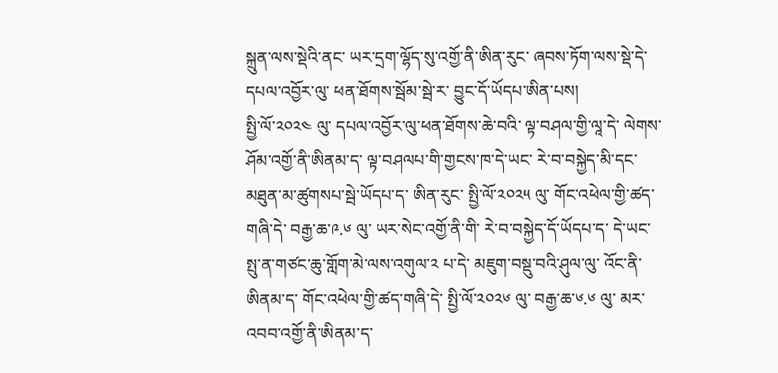སྐྲུན་ལས་སྡེའི་ནང་ ཡར་དྲག་ལྷོད་སུ་འགྱོ་ནི་ཨིན་རུང་ ཞབས་ཏོག་ལས་སྡེ་དེ་ དཔལ་འབྱོར་ལུ་ ཕན་ཐོགས་སྦོམ་སྦེ་ར་ བྱུང་དོ་ཡོདཔ་ཨིན་པས།
སྤྱི་ལོ་༢༠༢༤ ལུ་ དཔལ་འབྱོར་ལུ་ཕན་ཐོགས་ཆེ་བའི་ ལྟ་བཤལ་གྱི་ལཱ་དེ་ ལེགས་ཤོམ་འགྱོ་ནི་ཨིནམ་ད་ ལྟ་བཤལཔ་གི་གྱངས་ཁ་དེ་ཡང་ རེ་བ་བསྐྱེད་མི་དང་ མཐུན་མ་ཚུགསཔ་སྦེ་ཡོདཔ་ད་ ཨིན་རུང་ སྤྱི་ལོ་༢༠༢༥ ལུ་ གོང་འཕེལ་གྱི་ཚད་གཞི་དེ་ བརྒྱ་ཆ་༩.༦ ལུ་ ཡར་སེང་འགྱོ་ནི་གི་ རེ་བ་བསྐྱེད་དོ་ཡོདཔ་ད་ དེ་ཡང་ སྤུ་ན་གཙང་ཆུ་གློག་མེ་ལས་འགུལ་༢ པ་དེ་ མཇུག་བསྡུ་བའི་ཤུལ་ལུ་ འོང་ནི་ཨིནམ་ད་ གོང་འཕེལ་གྱི་ཚད་གཞི་དེ་ སྤྱི་ལོ་༢༠༢༦ ལུ་ བརྒྱ་ཆ་༦.༦ ལུ་ མར་འབབ་འགྱོ་ནི་ཨིནམ་ད་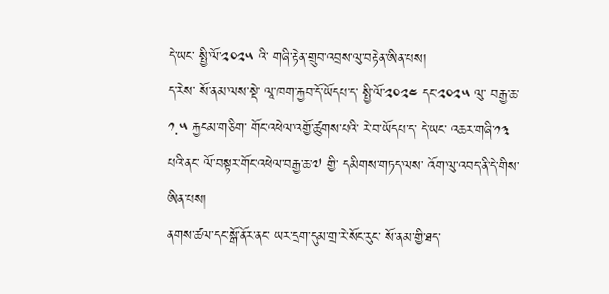དེ་ཡང་ སྤྱི་ལོ་༢༠༢༥ འི་ གཞི་རྟེན་གྲུབ་འབྲས་ལུ་བརྟེན་ཨིན་པས།
ད་རེས་ སོ་ནམ་ལས་སྡེ་ ལཱ་ཁག་རྐྱབ་དོ་ཡོདཔ་ད་ སྤྱི་ལོ་༢༠༢༤ དང་༢༠༢༥ ལུ་ བརྒྱ་ཆ་༡.༥ རྐྱངམ་གཅིག་ གོང་འཕེལ་འགྱོ་ཚུགས་པའི་ རེ་བ་ཡོདཔ་ད་ དེ་ཡང་ འཆར་གཞི་༡༣ པའི་ནང་ ལོ་བསྟར་གོང་འཕེལ་བརྒྱ་ཆ་༧ གྱི་ དམིགས་གཏད་ལས་ འོག་ལུ་འབད་ནི་དེ་གིས་ཨིན་པས།
ནགས་ཚལ་དང་སྒོ་ནོར་ནང་ ཡར་དྲག་དུམ་གྲ་རེ་སོང་རུང་ སོ་ནམ་གྱི་ཐད་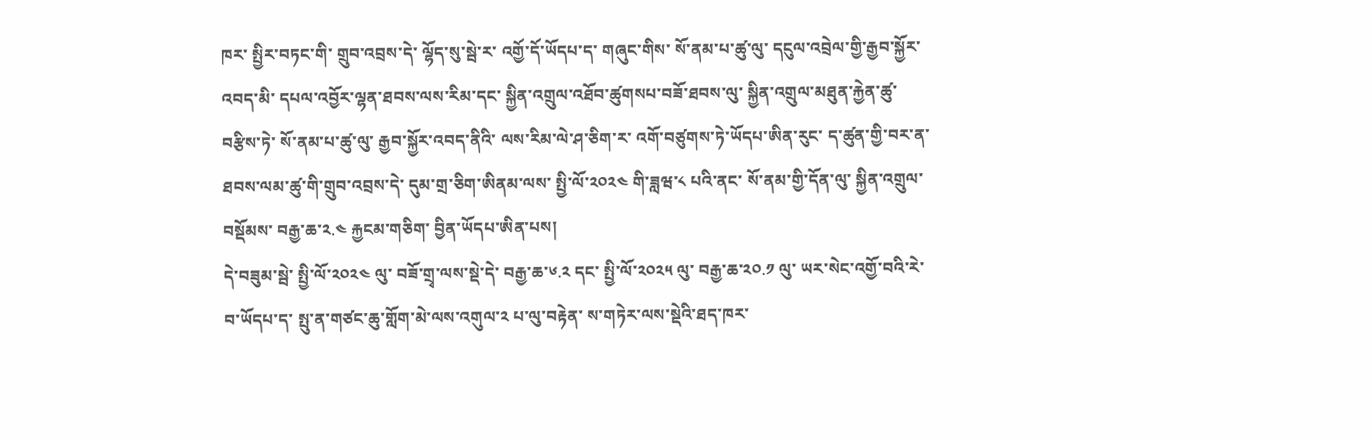ཁར་ སྤྱིར་བཏང་གི་ གྲུབ་འབྲས་དེ་ ལྷོད་སུ་སྦེ་ར་ འགྱོ་དོ་ཡོདཔ་ད་ གཞུང་གིས་ སོ་ནམ་པ་ཚུ་ལུ་ དངུལ་འབྲེལ་གྱི་རྒྱབ་སྐྱོར་འབད་མི་ དཔལ་འབྱོར་ལྷན་ཐབས་ལས་རིམ་དང་ སྐྱིན་འགྲུལ་འཐོབ་ཚུགསཔ་བཟོ་ཐབས་ལུ་ སྐྱིན་འགྲུལ་མཐུན་རྐྱེན་ཚུ་བརྩིས་ཏེ་ སོ་ནམ་པ་ཚུ་ལུ་ རྒྱབ་སྐྱོར་འབད་ནིའི་ ལས་རིམ་ལེ་ཤ་ཅིག་ར་ འགོ་བཙུགས་ཏེ་ཡོདཔ་ཨིན་རུང་ ད་ཚུན་གྱི་བར་ན་ ཐབས་ལམ་ཚུ་གི་གྲུབ་འབྲས་དེ་ དུམ་གྲ་ཅིག་ཨིནམ་ལས་ སྤྱི་ལོ་༢༠༢༤ གི་ཟླཝ་༨ པའི་ནང་ སོ་ནམ་གྱི་དོན་ལུ་ སྐྱིན་འགྲུལ་བསྡོམས་ བརྒྱ་ཆ་༢.༤ རྐྱངམ་གཅིག་ བྱིན་ཡོདཔ་ཨིན་པས།
དེ་བཟུམ་སྦེ་ སྤྱི་ལོ་༢༠༢༤ ལུ་ བཟོ་གྲྭ་ལས་སྡེ་དེ་ བརྒྱ་ཆ་༦.༢ དང་ སྤྱི་ལོ་༢༠༢༥ ལུ་ བརྒྱ་ཆ་༢༠.༡ ལུ་ ཡར་སེང་འགྱོ་བའི་རེ་བ་ཡོདཔ་ད་ སྤུ་ན་གཙང་ཆུ་གློག་མེ་ལས་འགུལ་༢ པ་ལུ་བརྟེན་ ས་གཏེར་ལས་སྡེའི་ཐད་ཁར་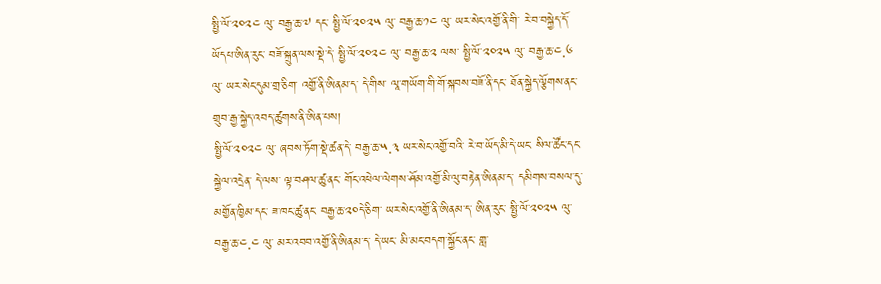སྤྱི་ལོ་༢༠༢༤ ལུ་ བརྒྱ་ཆ་༧ དང་ སྤྱི་ལོ་༢༠༢༥ ལུ་ བརྒྱ་ཆ་༡༤ ལུ་ ཡར་སེང་འགྱོ་ནི་གི་ རེ་བ་བསྐྱེད་དོ་ཡོདཔ་ཨིན་རུང་ བཟོ་སྐྲུན་ལས་སྡེ་དེ་ སྤྱི་ལོ་༢༠༢༤ ལུ་ བརྒྱ་ཆ་༢ ལས་ སྤྱི་ལོ་༢༠༢༥ ལུ་ བརྒྱ་ཆ་༤.༦ ལུ་ ཡར་སེང་དུམ་གྲ་ཅིག་ འགྱོ་ནི་ཨིནམ་ད་ དེ་གིས་ ལཱ་གཡོག་གི་གོ་སྐབས་བཟོ་ནི་དང་ ཐོན་སྐྱེད་ལྕོགས་ནང་ གྲུབ་རྒྱ་སྐྱེད་འབད་ཚུགས་ནི་ཨིན་པས།
སྤྱི་ལོ་༢༠༢༤ ལུ་ ཞབས་ཏོག་སྡེ་ཚན་དེ་ བརྒྱ་ཆ་༥.༣ ཡར་སེང་འགྱོ་བའི་ རེ་བ་ཡོད་མི་དེ་ཡང་ སིལ་ཚོང་དང་ སྐྱེལ་འདྲེན་ དེ་ལས་ ལྟ་བཤལ་ཚུ་ནང་ གོང་འཕེལ་ལེགས་ཤོམ་འགྱོ་མི་ལུ་བརྟེན་ཨིནམ་ད་ དམིགས་བསལ་དུ་ མགྱོན་ཁྱིམ་དང་ ཟ་ཁང་ཚུ་ནང་ བརྒྱ་ཆ་༢༠དེ་ཅིག་ ཡར་སེང་འགྱོ་ནི་ཨིནམ་ད་ ཨིན་རུང་ སྤྱི་ལོ་༢༠༢༥ ལུ་ བརྒྱ་ཆ་༤.༤ ལུ་ མར་འབབ་འགྱོ་ནི་ཨིནམ་ད་ དེ་ཡང་ མི་མང་བདག་སྐྱོང་ནང་ གླ་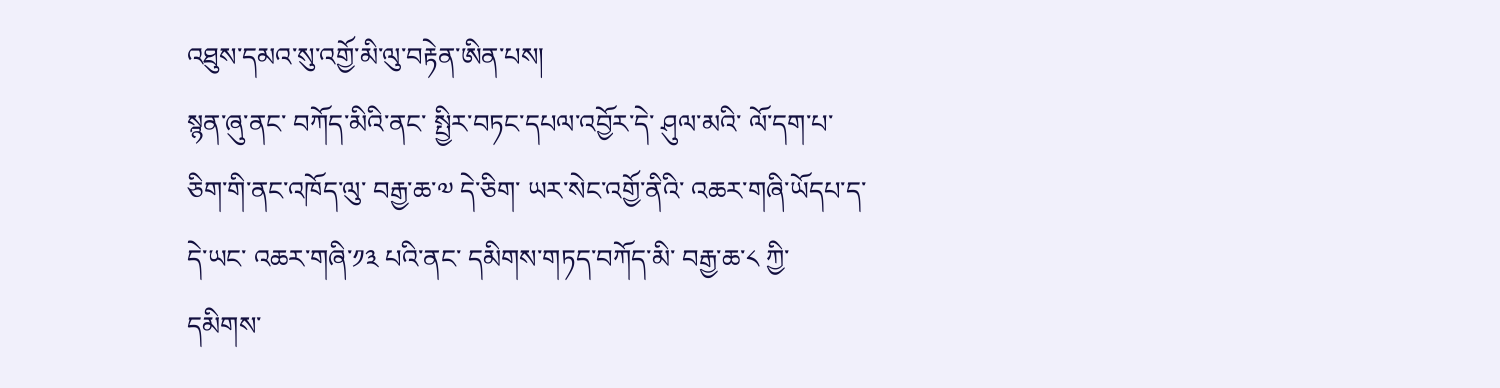འཐུས་དམའ་སུ་འགྱོ་མི་ལུ་བརྟེན་ཨིན་པས།
སྙན་ཞུ་ནང་ བཀོད་མིའི་ནང་ སྤྱིར་བཏང་དཔལ་འབྱོར་དེ་ ཤུལ་མའི་ ལོ་དག་པ་ཅིག་གི་ནང་འཁོད་ལུ་ བརྒྱ་ཆ་༧ དེ་ཅིག་ ཡར་སེང་འགྱོ་ནིའི་ འཆར་གཞི་ཡོདཔ་ད་ དེ་ཡང་ འཆར་གཞི་༡༣ པའི་ནང་ དམིགས་གཏད་བཀོད་མི་ བརྒྱ་ཆ་༨ ཀྱི་ དམིགས་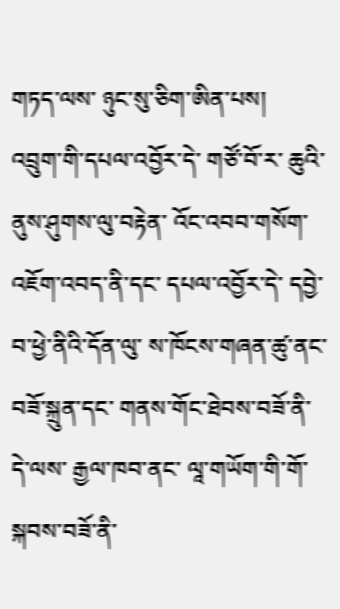གཏད་ལས་ ཉུང་སུ་ཅིག་ཨིན་པས།
འབྲུག་གི་དཔལ་འབྱོར་དེ་ གཙོ་བོ་ར་ ཆུའི་ནུས་ཤུགས་ལུ་བརྟེན་ འོང་འབབ་གསོག་འཇོག་འབད་ནི་དང་ དཔལ་འབྱོར་དེ་ དབྱེ་བ་ཕྱེ་ནིའི་དོན་ལུ་ ས་ཁོངས་གཞན་ཚུ་ནང་ བཟོ་སྐྲུན་དང་ གནས་གོང་ཐེབས་བཟོ་ནི་ དེ་ལས་ རྒྱལ་ཁབ་ནང་ ལཱ་གཡོག་གི་གོ་སྐབས་བཟོ་ནི་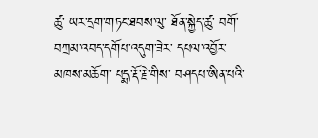ཚུ་ ཡར་དྲག་གཏང་ཐབས་ལུ་ ཐོན་སྐྱེད་ཚུ་ བགོ་བཀྲམ་འབད་དགོཔ་འདུག་ཟེར་ དཔལ་འབྱོར་མཁས་མཆོག་ པདྨ་རྡོ་རྗེ་གིས་ བཤདཔ་ཨིན་པའི་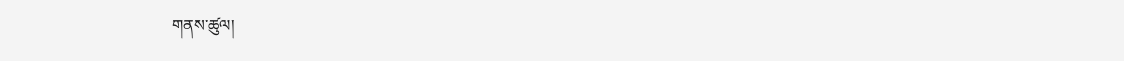གནས་ཚུལ།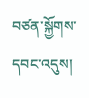བཙན་སྐྱོགས་དབང་འདུས།